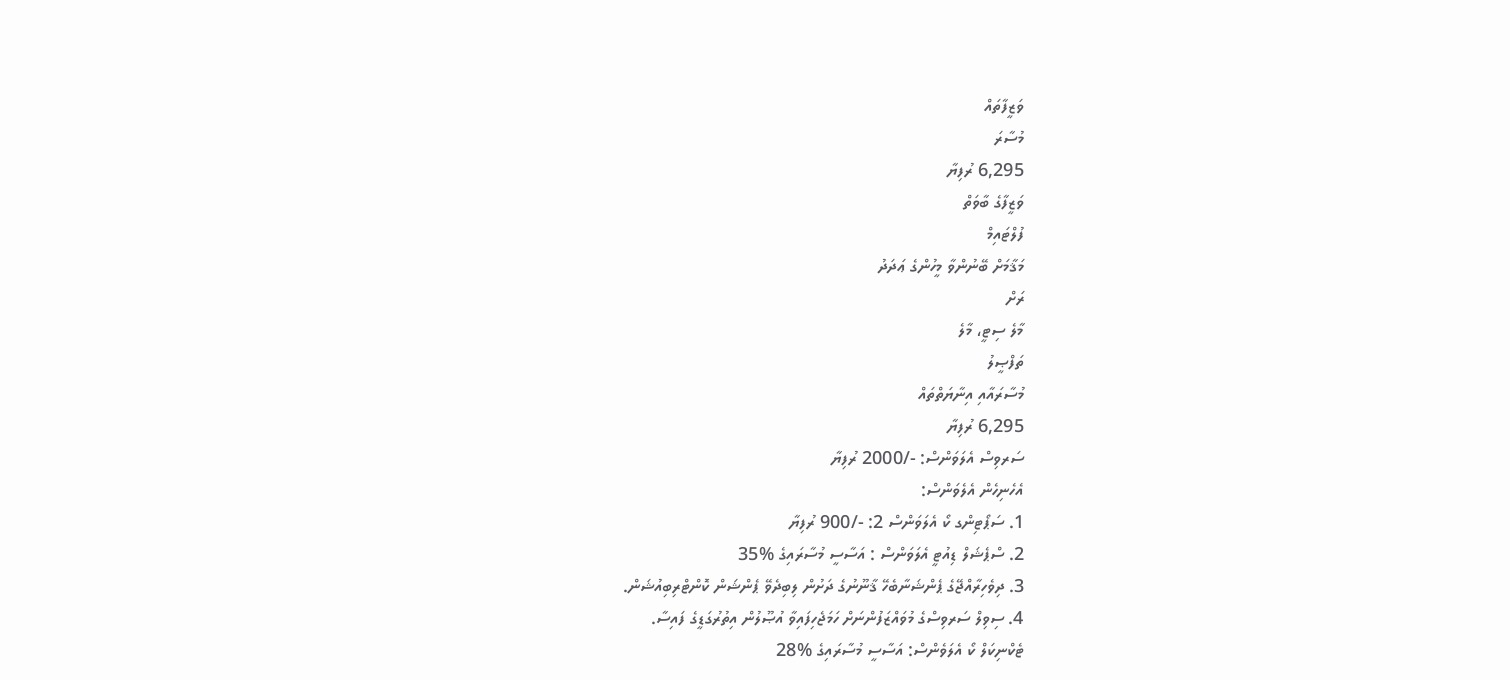ވަޒީފާތައް
މުސާރަ
6,295 ރުފިޔާ
ވަޒީފާގެ ބާވަތް
ފުލްޓައިމް
މަޤާމަށް ބޭނުންވާ މީހުންގެ ޢަދަދު
ރަށް
މާލެ ސިޓީ، މާލެ
ތަފްޞީލު
މުސާރައާއި އިނާޔަތްތައް
6,295 ރުފިޔާ
ސަރވިސް އެލަވަންސް: -/2000 ރުފިޔާ
އެހެނިހެން އެލެވަންސް:
1. ސަޕޯޓިންގ ކޯ އެލަވަންސް 2: -/900 ރުފިޔާ
2. ސްޕެޝަލް ޑިއުޓީ އެލަވަންސް : އަސާސީ މުސާރައިގެ %35
3. ދިވެހިރާއްޖޭގެ ޕެންޝަނާބެހޭ ޤާނޫނުގެ ދަށުން ލިބިދެވޭ ޕެންޝަން ކޮންޓްރިބިއުޝަން.
4. ސިވިލް ސަރވިސްގެ މުވައްޒަފުންނަށް ހަމަޖެހިފައިވާ އުޞޫލުން އިތުރުގަޑީގެ ފައިސާ.
ޓެކްނިކަލް ކޯ އެލަވެންސް: އަސާސީ މުސާރައިގެ %28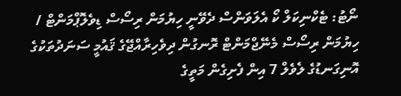ނޯޓު: ޓެކްނިކަލް ކޯ އެލަވަންސް ދެވޭނީ ހިޔުމަން ރިސޯސް ޑިވެލޮޕްމަންޓް / ހިޔުމަން ރިސޯސް މެނޭޖްމަންޓް ރޮނގުން ދިވެހިރާއްޖޭގެ ޤައުމީ ސަނަދުތަކުގެ އޮނިގަނޑުގެ ލެވެލް 7 އިން ފެށިގެން މަތީގެ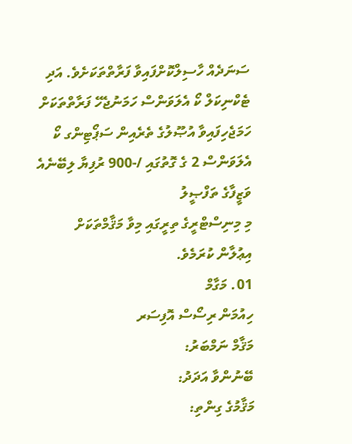ސަނަދެއް ހާސިލްކޮށްފައިވާ ފަރާތްތަކަށެވެ. އަދި ޓެކްނިކަލް ކޯ އެލަވަންސް ހަމަނުޖެހޭ ފަރާތްތަކަށް ހަމަޖެހިފައިވާ އުޞޫލުގެ ތެރެއިން ސަޕޯޓިންގ ކޯ އެލަވަންސް 2 ގެ ގޮތުގައި /-900 ރުފިޔާ ލިބޭނެއެ
ވަޒީފާގެ ތަފްޞީލު
މި މިނިސްޓްރީގެ ތިރީގައި މިވާ މަޤާމްތަކަށް އިޢުލާން ކުރަމެވެ.
01. މަގާމް
ހިއުމަން ރިސޯސް އޮފިސަރ
މަޤާމް ނަމްބަރު:
ބޭނުންވާ އަދަދު:
މަޤާމުގެ ގިންތި: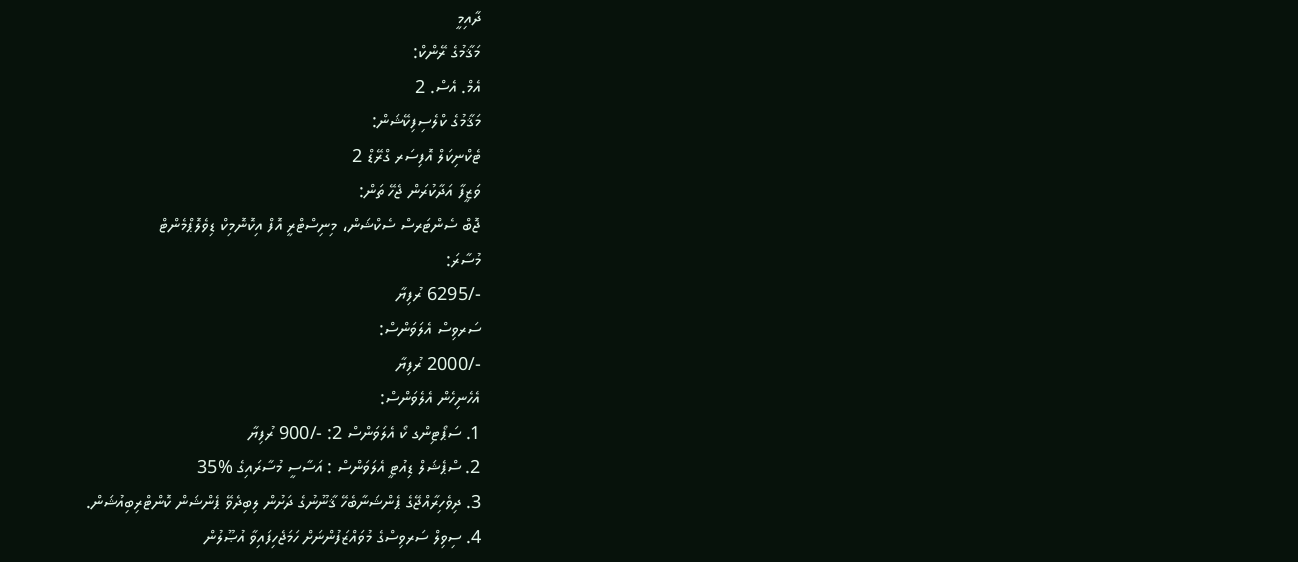ދާއިމީ
މަޤާމުގެ ރޭންކް:
އެމް. އެސް. 2
މަޤާމުގެ ކްލެސިފިކޭޝަން:
ޓެކްނިކަލް އޮފިސަރ ގްރޭޑް 2
ވަޒީފާ އަދާކުރަން ޖެހޭ ތަން:
ޖޮބް ސެންޓަރސް ސެކްޝަން، މިނިސްޓްރީ އޮފް އިކޮނޮމިކް ޑިވެލޮޕްމެންޓް
މުސާރަ:
-/6295 ރުފިޔާ
ސަރވިސް އެލަވަންސް:
-/2000 ރުފިޔާ
އެހެނިހެން އެލެވަންސް:
1. ސަޕޯޓިންގ ކޯ އެލަވަންސް 2: -/900 ރުފިޔާ
2. ސްޕެޝަލް ޑިއުޓީ އެލަވަންސް : އަސާސީ މުސާރައިގެ %35
3. ދިވެހިރާއްޖޭގެ ޕެންޝަނާބެހޭ ޤާނޫނުގެ ދަށުން ލިބިދެވޭ ޕެންޝަން ކޮންޓްރިބިއުޝަން.
4. ސިވިލް ސަރވިސްގެ މުވައްޒަފުންނަށް ހަމަޖެހިފައިވާ އުޞޫލުން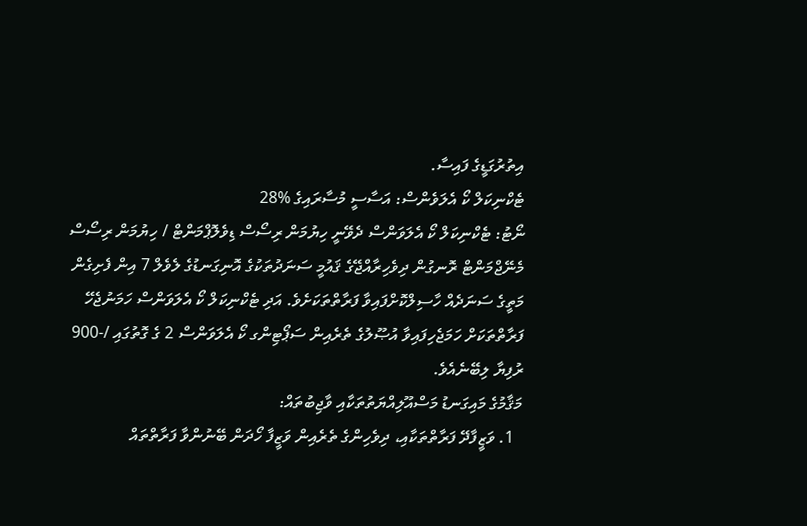އިތުރުގަޑީގެ ފައިސާ.
ޓެކްނިކަލް ކޯ އެލަވެންސް: އަސާސީ މުސާރައިގެ %28
ނޯޓު: ޓެކްނިކަލް ކޯ އެލަވަންސް ދެވޭނީ ހިޔުމަން ރިސޯސް ޑިވެލޮޕްމަންޓް / ހިޔުމަން ރިސޯސް މެނޭޖްމަންޓް ރޮނގުން ދިވެހިރާއްޖޭގެ ޤައުމީ ސަނަދުތަކުގެ އޮނިގަނޑުގެ ލެވެލް 7 އިން ފެށިގެން މަތީގެ ސަނަދެއް ހާސިލްކޮށްފައިވާ ފަރާތްތަކަށެވެ. އަދި ޓެކްނިކަލް ކޯ އެލަވަންސް ހަމަނުޖެހޭ ފަރާތްތަކަށް ހަމަޖެހިފައިވާ އުޞޫލުގެ ތެރެއިން ސަޕޯޓިންގ ކޯ އެލަވަންސް 2 ގެ ގޮތުގައި /-900 ރުފިޔާ ލިބޭނެއެވެ.
މަޤާމުގެ މައިގަނޑު މަސްއޫލިއްޔަތުތަކާއި ވާޖިބުތައް:
  1. ވަޒީފާދޭ ފަރާތްތަކާއި، ދިވެހިންގެ ތެރެއިން ވަޒީފާ ހޯދަން ބޭނުންވާ ފަރާތްތައް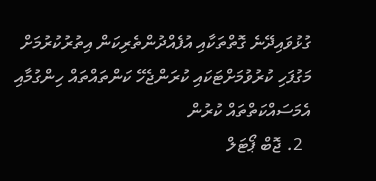ގުޅުވައިދޭނެ ގޮތްތަކާއި އުފެއްދުންތެރިކަން އިތުރުކުރުމަށް މަގުފަހި ކުރުވުމަށްޓަކައި ކުރަންޖެހޭ ކަންތައްތައް ހިންގުމާއި އެމަސައްކަތްތައް ކުރުން
  2. ޖޮބް ޕޯޓަލް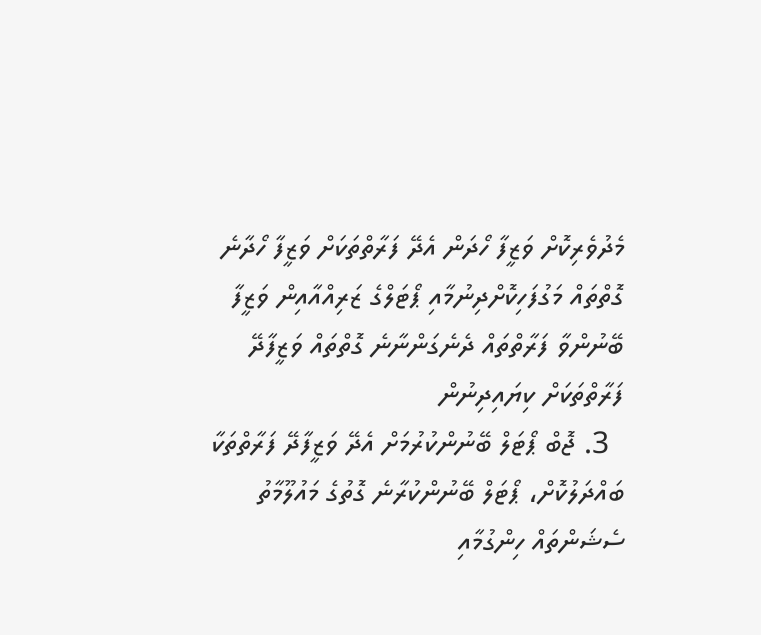މެދުވެރިކޮށް ވަޒީފާ ހޯދަން އެދޭ ފަރާތްތަކަށް ވަޒީފާ ހޯދާނެ ގޮތްތައް މަގުފަހިކޮށްދިނުމާއި ޕޯޓަލްގެ ޒަރިއްއާއިން ވަޒީފާ ބޭނުންވާ ފަރާތްތައް ދެނެގަންނާނެ ގޮތްތައް ވަޒީފާދޭ ފަރާތްތަކަށް ކިޔައިދިނުން
  3. ޖޮބް ޕޯޓަލް ބޭނުންކުރުމަށް އެދޭ ވަޒީފާދޭ ފަރާތްތަކާ ބައްދަލުކޮށް، ޕޯޓަލް ބޭނުންކުރާނެ ގޮތުގެ މައުލޫމާތު ސެޝަންތައް ހިންގުމާއި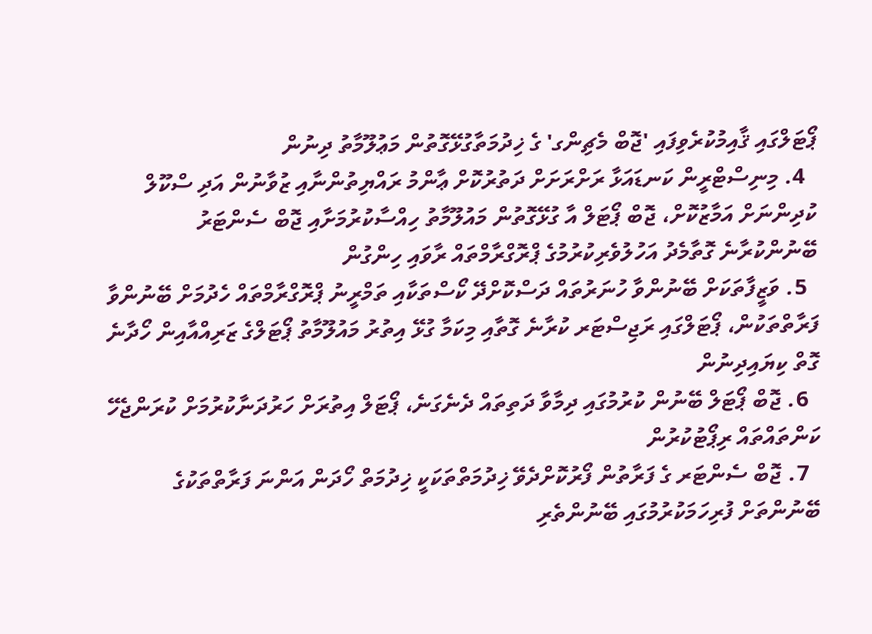ޕޯޓަލްގައި ޤާއިމުކުރެވިފައި 'ޖޮބް މެޗިންގ' ގެ ޚިދުމަތާގުޅޭގޮތުން މަޢުލޫމާތު ދިނުން
  4. މިނިސްޓްރީން ކަނޑައަޅާ ރަށްރަށަށް ދަތުރުކޮށް ޢާންމު ރައްޔިތުންނާއި ޒުވާނުން އަދި ސްކޫލް ކުދިންނަށް އަމާޒުކޮށް، ޖޮބް ޕޯޓަލް އާ ގުޅޭގޮތުން މައުލޫމާތު ހިއްސާކުރުމަށާއި ޖޮބް ސެންޓަރު ބޭނުންކުރާނެ ގޮތާމެދު އަހުލުވެރިކުރުމުގެ ޕްރޮގްރާމްތައް ރާވައި ހިންގުން
  5. ވަޒީފާތަކަށް ބޭނުންވާ ހުނަރުތައް ދަސްކޮށްދޭ ކޯސްތަކާއި ތަމްރީނު ޕްރޮގްރާމްތައް ހެދުމަށް ބޭނުންވާ ފަރާތްތަކުން، ޕޯޓަލްގައި ރަޖިސްޓަރ ކުރާނެ ގޮތާއި މިކަމާ ގުޅޭ އިތުރު މައުލޫމާތު ޕޯޓަލްގެ ޒަރިއްއާއިން ހޯދާނެ ގޮތް ކިޔައިދިނުން
  6. ޖޮބް ޕޯޓަލް ބޭނުން ކުރުމުގައި ދިމާވާ ދަތިތައް ދެނެގަނެ، ޕޯޓަލް އިތުރަށް ހަރުދަނާކުރުމަށް ކުރަންޖެހޭ ކަންތައްތައް ރިޕޯޓުކުރުން
  7. ޖޮބް ސެންޓަރ ގެ ފަރާތުން ފޯރުކޮށްދެވޭ ޚިދުމަތްތަކަކީ ޚިދުމަތް ހޯދަން އަންނަ ފަރާތްތަކުގެ ބޭނުންތަށް ފުރިހަމަކުރުމުގައި ބޭނުންތެރި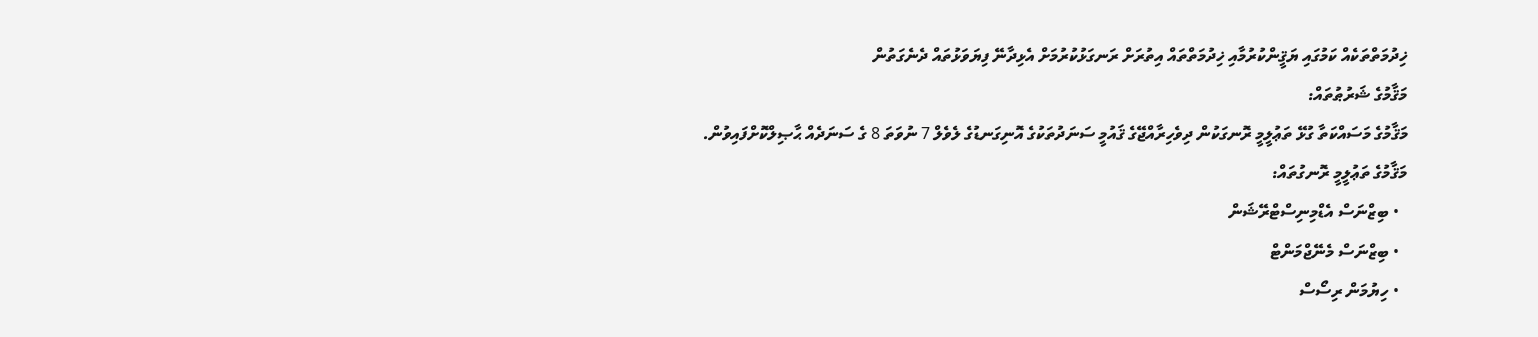ޚިދުމަތްތަކެއް ކަމުގައި ޔަޤީންކުރުމާއި ޚިދުމަތްތައް އިތުރަށް ރަނގަޅުކުރުމަށް އެޅިދާނޭ ފިޔަވަޅުތައް ދެނެގަތުން
މަޤާމުގެ ޝަރުޠުތައް:
މަޤާމުގެ މަސައްކަތާ ގުޅޭ ތަޢުލީމީ ރޮނގަކުން ދިވެހިރާއްޖޭގެ ޤައުމީ ސަނަދުތަކުގެ އޮނިގަނޑުގެ ލެވެލް 7 ނުވަތަ 8 ގެ ސަނަދެއް ޙާޞިލްކޮށްފައިވުން.
މަޤާމުގެ ތަޢުލީމީ ރޮނގުތައް:
  • ބިޒްނަސް އެޑްމިނިސްޓްރޭޝަން
  • ބިޒްނަސް މެނޭޖްމަންޓް
  • ހިޔުމަން ރިސޯސް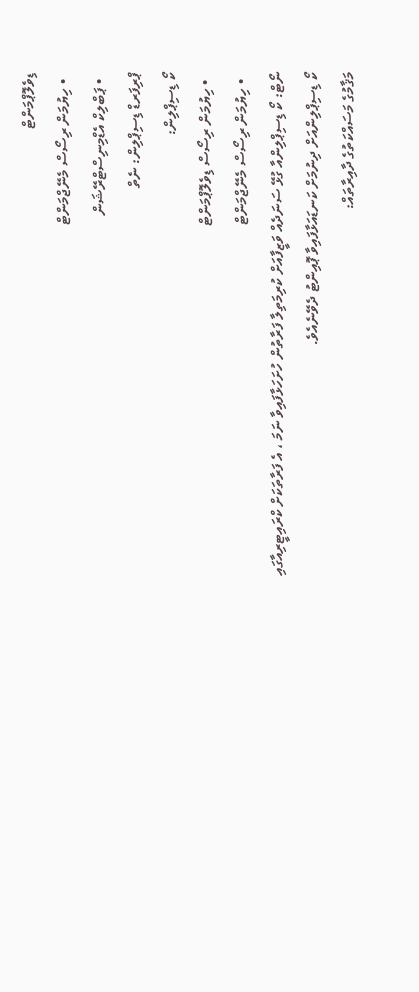ޑިވެލޮޕްމަންޓް
  • ހިޔުމަން ރިސޯސް މެނޭޖްމަންޓް
  • ޕަބްލިކް އެޑްމިނިސްޓްރޭޝަން
ޕްރިފަރޑް ޑިސިޕްލިން: ނެތް
ކޯ ޑިސިޕްލިން:
  • ހިޔުމަން ރިސޯސް ޑިވެލޮޕްމަންޓް
  • ހިޔުމަން ރިސޯސް މެނޭޖްމަންޓް
ނޯޓް: ކޯ ޑިސިޕްލިންއާ ގުޅޭ ސަނަދެއް ވަޒީފާއަށް ކުރިމަތިލާ ފަރާތުން ހުށަހަޅާފައިވާ ނަމަ ، އެ ފަރާތަކަށް ކްރައިޓީރިއާގައި ކޯ ޑިސިޕްލިންއަށް ދިނުމަށް ކަނޑައަޅާފައިވާ ޕޮއިންޓު ދެވޭނެއެވެ.
މަޤާމުގެ މަސައްކަތުގެ ދާއިރާތައް: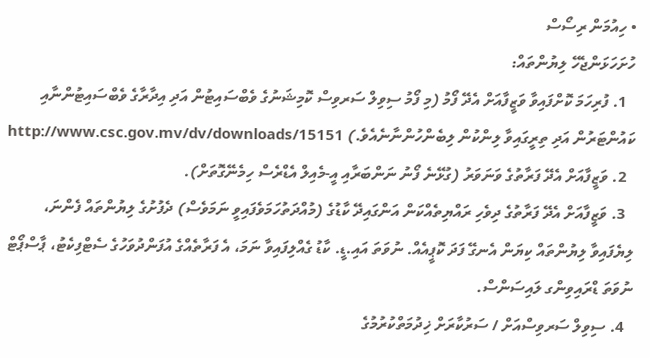• ހިއުމަން ރިސޯސް
ހުށަހަޅަންޖެހޭ ލިޔުންތައް:
  1. ފުރިހަމަ ކޮށްފައިވާ ވަޒީފާއަށް އެދޭ ފޯމު (މި ފޯމު ސިވިލް ސަރވިސް ކޮމިޝަނުގެ ވެބްސައިޓުން އަދި އިދާރާގެ ވެބްސައިޓުންނާއި ކައުންޓަރުން އަދި ތިރީގައިވާ ލިންކުން ލިބެންހުންނާނެއެވެ.) http://www.csc.gov.mv/dv/downloads/15151
  2. ވަޒީފާއަށް އެދޭ ފަރާތުގެ ވަނަވަރު (ގުޅޭނެ ފޯނު ނަންބަރާއި އީ-މެއިލް އެޑްރެސް ހިމެނޭގޮތަށް).
  3. ވަޒީފާއަށް އެދޭ ފަރާތުގެ ދިވެހި ރައްޔިތެއްކަން އަންގައިދޭ ކާޑުގެ (މުއްދަތުހަމަވެފައިވީ ނަމަވެސް) ދެފުށުގެ ލިޔުންތައް ފެންނަ، ލިޔެފައިވާ ލިޔުންތައް ކިޔަން އެނގޭ ފަދަ ކޮޕީއެއް. ނުވަތަ އައި.ޑީ. ކާޑު ގެއްލިފައިވާ ނަމަ، އެ ފަރާތެއްގެ އުފަންދުވަހުގެ ސެޓްފިކެޓު، ޕާސްޕޯޓް ނުވަތަ ޑްރައިވިންގ ލައިސަންސް.
  4. ސިވިލް ސަރވިސްއަށް / ސަރުކާރަށް ޚިދުމަތްކުރުމުގެ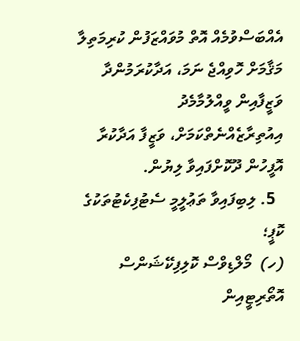އެއްބަސްވުމެއް އޮތް މުވައްޒަފުން ކުރިމަތިލާ މަޤާމަށް ހޮވިއްޖެ ނަމަ، އަދާކުރަމުންދާ ވަޒީފާއިން ވީއްލުމާމެދު އިއުތިރާޒެއްނެތްކަމަށް، ވަޒީފާ އަދާކުރާ އޮފީހުން ދޫކޮށްފައިވާ ލިޔުން.
  5. ލިބިފައިވާ ތަޢުލީމީ ސެޓުފިކެޓުތަކުގެ ކޮޕީ؛
(ހ)  މޯލްޑިވްސް ކޮލިފިކޭޝަންސް އޮތޯރިޓީއިން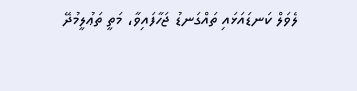ލެވަލް ކަނޑައަޅައި ތައްގަނޑު ޖަހާފައިވާ، މަތީ ތަޢުލީމުދޭ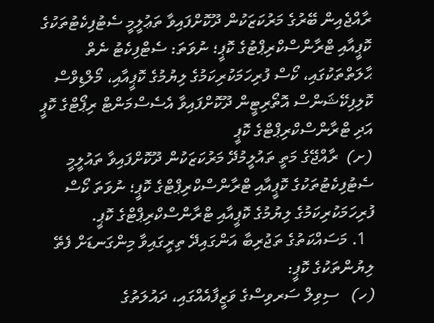ރާއްޖެއިން ބޭރުގެ މަރުކަޒަކުން ދޫކޮށްފައިވާ ތަޢުލީމީ ސެޓުފިކެޓުތަކުގެ ކޮޕީއާއި ޓްރާންސްކްރިޕްޓުގެ ކޮޕީ؛ ނުވަތަ: ސެޓްފިކެޓު ނެތް ޙާލަތްތަކުގައި، ކޯސް ފުރިހަމަކުރިކަމުގެ ލިޔުމުގެ ކޮޕީއާއި، މޯލްޑިވްސް ކޮލިފިކޭޝަންސް އޮތޯރިޓީން ދޫކޮށްފައިވާ އެސެސްމަންޓް ރިޕޯޓްގެ ކޮޕީ އަދި ޓްރާންސްކްރިޕްޓްގެ ކޮޕީ
(ށ)  ރާއްޖޭގެ މަތީ ތައުލީމުދޭ މަރުކަޒަކުން ދޫކޮށްފައިވާ ތައުލީމީ ސެޓުފިކެޓުތަކުގެ ކޮޕީއާއި ޓްރާންސްކްރިޕްޓްގެ ކޮޕީ؛ ނުވަތަ ކޯސް ފުރިހަމަކުރިކަމުގެ ލިޔުމުގެ ކޮޕީއާއި ޓްރާންސްކްރިޕްޓްގެ ކޮޕީ.
  1. މަސައްކަތުގެ ތަޖުރިބާ އަންގައިދޭ ތިރީގައިވާ މިންގަނޑަށް ފެތޭ ލިޔުންތަކުގެ ކޮޕީ:
(ހ)   ސިވިލް ސަރވިސްގެ ވަޒީފާއެއްގައި، ދައުލަތުގެ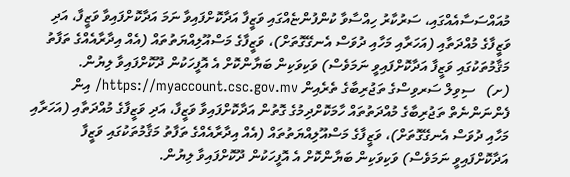މުއައްސަސާއެއްގައި، ސަރުކާރު ހިއްސާވާ ކުންފުންޏެއްގައި ވަޒީފާ އަދާކޮށްފައިވާ ނަމަ އަދާކޮށްފައިވާ ވަޒީފާ، އަދި ވަޒީފާގެ މުއްދަތާއި (އަހަރާއި މަހާއި ދުވަސް އެނގޭގޮތަށް)، ވަޒީފާގެ މަސްއޫލިއްޔަތުތައް (އެއް އިދާރާއެއްގެ ތަފާތު މަޤާމުތަކުގައި ވަޒީފާ އަދާކޮށްފައިވީ ނަމަވެސް) ވަކިވަކިން ބަޔާންކޮށް އެ އޮފީހަކުން ދޫކޮށްފައިވާ ލިޔުން.
(ށ)   ސިވިލް ސަރވިސްގެ ތަޖުރިބާގެ ތެރެއިން https://myaccount.csc.gov.mv/ އިން ފެންނަންނެތް ތަޖުރިބާގެ މުއްދަތުތައް ހާމަކޮށްދިމުގެ ގޮތުން އަދާކޮށްފައިވާ ވަޒީފާ، އަދި ވަޒީފާގެ މުއްދަތާއި (އަހަރާއި މަހާއި ދުވަސް އެނގޭގޮތަށް)، ވަޒީފާގެ މަސްއޫލިއްޔަތުތައް (އެއް އިދާރާއެއްގެ ތަފާތު މަޤާމުތަކުގައި ވަޒީފާ އަދާކޮށްފައިވީ ނަމަވެސް) ވަކިވަކިން ބަޔާންކޮށް އެ އޮފީހަކުން ދޫކޮށްފައިވާ ލިޔުން.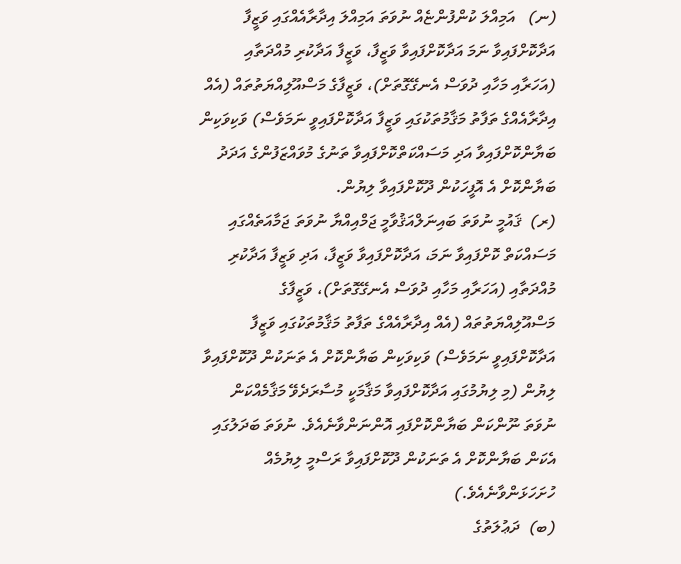(ނ)   އަމިއްލަ ކުންފުންޏެއް ނުވަތަ އަމިއްލަ އިދާރާއެއްގައި ވަޒީފާ އަދާކޮށްފައިވާ ނަމަ އަދާކޮށްފައިވާ ވަޒީފާ، ވަޒީފާ އަދާކުރި މުއްދަތާއި (އަހަރާއި މަހާއި ދުވަސް އެނގޭގޮތަށް)، ވަޒީފާގެ މަސްއޫލިއްޔަތުތައް (އެއް އިދާރާއެއްގެ ތަފާތު މަޤާމުތަކުގައި ވަޒީފާ އަދާކޮށްފައިވީ ނަމަވެސް) ވަކިވަކިން ބަޔާންކޮށްފައިވާ އަދި މަސައްކަތްކޮށްފައިވާ ތަނުގެ މުވައްޒަފުންގެ އަދަދު ބަޔާންކޮށް އެ އޮފީހަކުން ދޫކޮށްފައިވާ ލިޔުން.
(ރ)  ޤައުމީ ނުވަތަ ބައިނަލްއަޤުވާމީ ޖަމްއިއްޔާ ނުވަތަ ޖަމާއަތެއްގައި މަސައްކަތް ކޮށްފައިވާ ނަމަ، އަދާކޮށްފައިވާ ވަޒީފާ، އަދި ވަޒީފާ އަދާކުރި މުއްދަތާއި (އަހަރާއި މަހާއި ދުވަސް އެނގޭގޮތަށް)، ވަޒީފާގެ މަސްއޫލިއްޔަތުތައް (އެއް އިދާރާއެއްގެ ތަފާތު މަޤާމުތަކުގައި ވަޒީފާ އަދާކޮށްފައިވީ ނަމަވެސް) ވަކިވަކިން ބަޔާންކޮށް އެ ތަނަކުން ދޫކޮށްފައިވާ ލިޔުން (މި ލިޔުމުގައި އަދާކޮށްފައިވާ މަޤާމަކީ މުސާރަދެވޭ މަޤާމެއްކަން ނުވަތަ ނޫންކަން ބަޔާންކޮށްފައި އޮންނަންވާނެއެވެ. ނުވަތަ ބަދަލުގައި އެކަން ބަޔާންކޮށް އެ ތަނަކުން ދޫކޮށްފައިވާ ރަސްމީ ލިޔުމެއް ހުށަހަޅަންވާނެއެވެ.)
(ބ)  ދަޢުލަތުގެ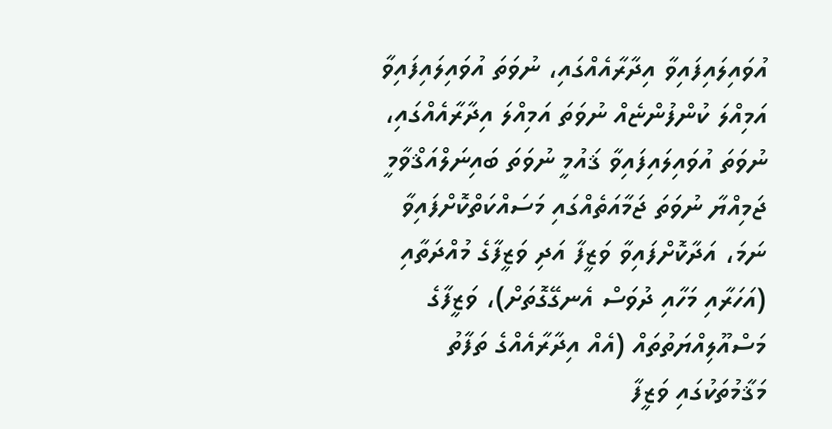އުވައިލައިފައިވާ އިދާރާއެއްގައި، ނުވަތަ އުވައިލައިފައިވާ އަމިއްލަ ކުންފުންޏެއް ނުވަތަ އަމިއްލަ އިދާރާއެއްގައި، ނުވަތަ އުވައިލައިފައިވާ ޤައުމީ ނުވަތަ ބައިނަލްއަޤްވާމީ ޖަމިއްޔާ ނުވަތަ ޖަމާއަތެއްގައި މަސައްކަތްކޮށްފައިވާ ނަމަ، އަދާކޮށްފައިވާ ވަޒީފާ އަދި ވަޒީފާގެ މުއްދަތާއި (އަހަރާއި މަހާއި ދުވަސް އެނގޭގޮތަށް)، ވަޒީފާގެ މަސްއޫލިއްޔަތުތައް (އެއް އިދާރާއެއްގެ ތަފާތު މަޤާމުތަކުގައި ވަޒީފާ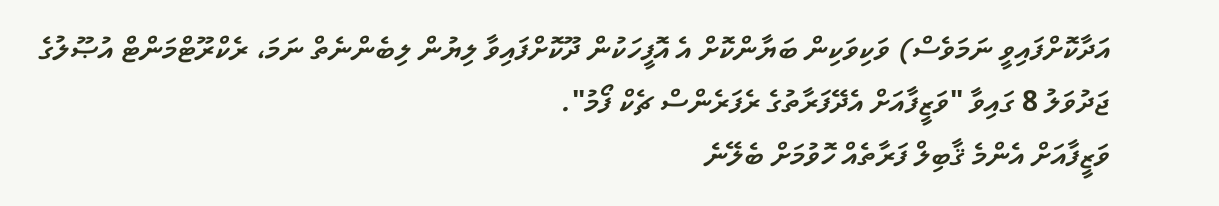އަދާކޮށްފައިވީ ނަމަވެސް) ވަކިވަކިން ބަޔާންކޮށް އެ އޮފީހަކުން ދޫކޮށްފައިވާ ލިޔުން ލިބެންނެތް ނަމަ، ރެކްރޫޓްމަންޓް އުޞޫލުގެ ޖަދުވަލު 8 ގައިވާ "ވަޒީފާއަށް އެދޭފަރާތުގެ ރެފަރެންސް ޗެކް ފޯމު".
ވަޒީފާއަށް އެންމެ ޤާބިލް ފަރާތެއް ހޮވުމަށް ބެލޭނެ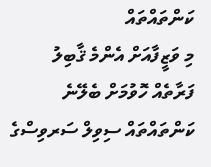ކަންތައްތައް
މި ވަޒީފާއަށް އެންމެ ޤާބިލު ފަރާތެއް ހޮވުމަށް ބެލޭނެ ކަންތައްތައް ސިވިލް ސަރވިސްގެ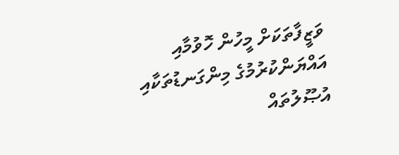ވަޒީފާތަކަށް މީހުން ހޮވުމާއި އައްޔަންކުރުމުގެ މިންގަނޑުތަކާއި އުޞޫލުތައް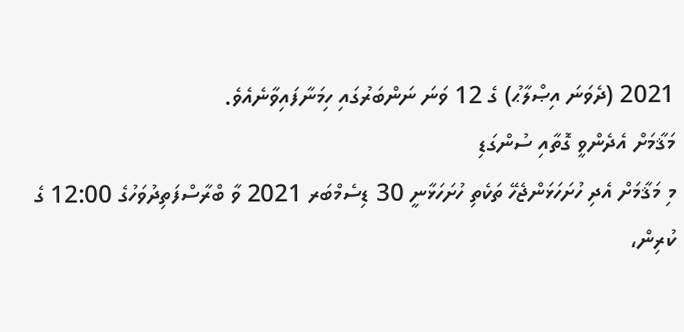2021 (ދެވަނަ އިޞްލާޙު) ގެ 12 ވަނަ ނަންބަރުގައި ހިމަނާފައިވާނެއެވެ.
މަޤާމަށް އެދެންވީ ގޮތާއި ސުންގަޑި
މި މަޤާމަށް އެދި ހުށަހަޅަންޖެހޭ ތަކެތި ހުށަހަޅާނީ 30 ޑިސެމްބަރ 2021 ވާ ބްރާސްފަތިދުވަހުގެ 12:00 ގެ ކުރިން،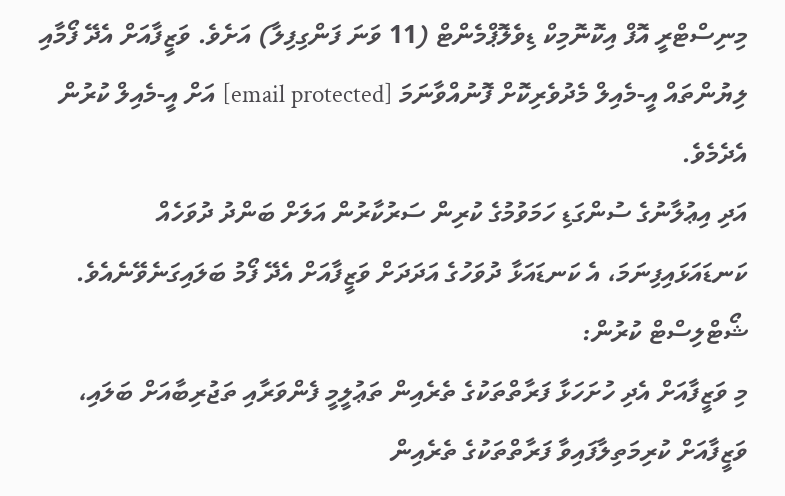މިނިސްޓްރީ އޮފް އިކޮނޮމިކް ޑިވެލޮޕްމެންޓް (11 ވަނަ ފަންގިފިލާ) އަށެވެ. ވަޒީފާއަށް އެދޭ ފޯމާއި ލިޔުންތައް އީ-މެއިލް މެދުވެރިކޮށް ފޮނުއްވާނަމަ [email protected] އަށް އީ-މެއިލް ކުރުން އެދެމެވެ.
އަދި އިޢުލާނުގެ ސުންގަޑި ހަމަވުމުގެ ކުރިން ސަރުކާރުން އަލަށް ބަންދު ދުވަހެއް ކަނޑައަޅައިފިނަމަ، އެ ކަނޑައަޅާ ދުވަހުގެ އަދަދަށް ވަޒީފާއަށް އެދޭ ފޯމު ބަލައިގަނެވޭނެއެވެ.
ޝޯޓްލިސްޓް ކުރުން:
މި ވަޒީފާއަށް އެދި ހުށަހަޅާ ފަރާތްތަކުގެ ތެރެއިން ތަޢުލީމީ ފެންވަރާއި ތަޖުރިބާއަށް ބަލައި، ވަޒީފާއަށް ކުރިމަތިލާފައިވާ ފަރާތްތަކުގެ ތެރެއިން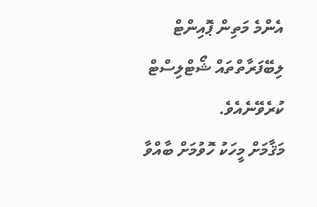އެންމެ މަތިން ޕޮއިންޓް ލިބޭފަރާތްތައް ޝޯޓްލިސްޓް ކުރެވޭނެއެވެ.
މަޤާމަށް މީހަކު ހޮވުމަށް ބާއްވާ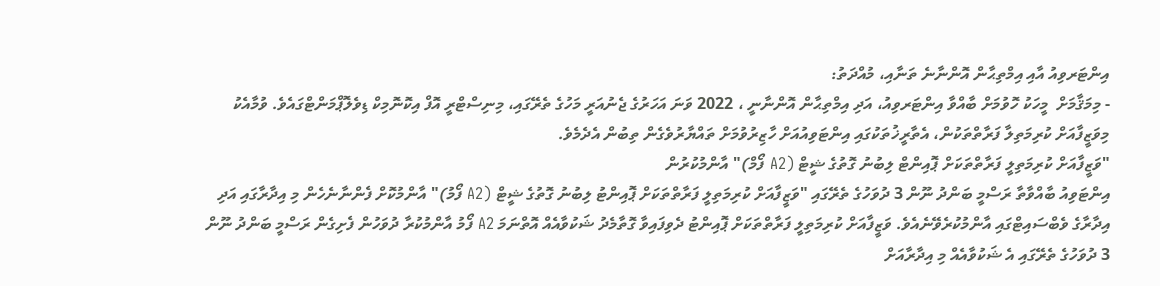އިންޓަރވިއު އާއި އިމްތިޙާން އޮންނާނެ ތަނާއި، މުއްދަތު:
- މިމަޤާމަށް  މީހަކު ހޮވުމަށް ބާއްވާ އިންޓަރވިއު، އަދި އިމްތިޙާން އޮންނާނީ ، 2022 ވަނަ އަހަރުގެ ޖެނުއަރީ މަހުގެ ތެރޭގައި، މިނިސްޓްރީ އޮފް އިކޮނޮމިކް ޑިވެލޮޕްމަންޓްގައެވެ. ވުމާއެކު މިވަޒީފާއަށް ކުރިމަތިލާ ފަރާތްތަކުން، އެތާރީޚުތަކުގައި އިންޓަވިއުއަށް ހާޒިރުވުމަށް ތައްޔާރުވެގެން ތިބުން އެދެމެވެ.
"ވަޒީފާއަށް ކުރިމަތިލީ ފަރާތްތަކަށް ޕޮއިންޓް ލިބުނު ގޮތުގެ ޝީޓް (A2 ފޯމް)" އާންމުކުރުން
އިންޓަވިއު ބާއްވާތާ ރަސްމީ ބަންދު ނޫން 3 ދުވަހުގެ ތެރޭގައި "ވަޒީފާއަށް ކުރިމަތިލީ ފަރާތްތަކަށް ޕޮއިންޓު ލިބުނު ގޮތުގެ ޝީޓް (A2 ފޯމު)" އާންމުކޮށް ފެންނާނެހެން މި އިދާރާގައި އަދި އިދާރާގެ ވެބްސައިޓްގައި އާންމުކުރެވޭނެއެވެ. ވަޒީފާއަށް ކުރިމަތިލީ ފަރާތްތަކަށް ޕޮއިންޓު ދެވިފައިވާ ގޮތާމެދު ޝަކުވާއެއް އޮތްނަމަ A2 ފޯމު އާންމުކުރާ ދުވަހުން ފެށިގެން ރަސްމީ ބަންދު ނޫން 3 ދުވަހުގެ ތެރޭގައި އެ ޝަކުވާއެއް މި އިދާރާއަށް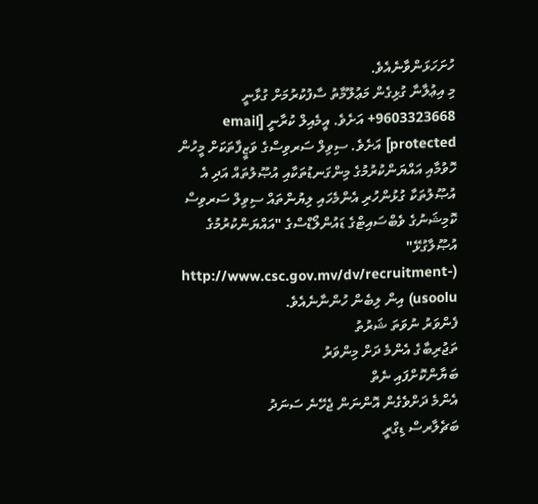ހުށަހަޅަންވާނެއެވެ.
މި އިޢުލާނާ ގުޅިގެން މަޢުލޫމާތު ސާފުކުރުމަށް ގުޅާނީ  9603323668+ އަށެވެ. އީމެއިލް ކުރާނީ [email protected] އަށެވެ. ސިވިލް ސަރވިސްގެ ވަޒީފާތަކަށް މީހުން ހޮވުމާއި އައްޔަންކުރުމުގެ މިންގަނޑުތަކާއި އުޞޫލުތައް އަދި އެ އުޞޫލުތަކާ ގުޅުންހުރި އެންމެހައި ލިޔުންތައް ސިވިލް ސަރވިސް ކޮމިޝަނުގެ ވެބްސައިޓްގެ ޑައުންލޯޑްސްގެ "އައްޔަންކުރުމުގެ އުޞޫލާގުޅޭ" (http://www.csc.gov.mv/dv/recruitment-usoolu) އިން ލިބެން ހުންނާނެއެވެ.
ފެންވަރު ނުވަތަ ޝަރުތު
ތަޖުރިބާގެ އެންމެ ދަށް މިންވަރު
ބަޔާންކޮށްފައި ނެތް
އެންމެ ދަށްވެގެން އޮންނަން ޖެހޭނެ ސަނަދު
ބަޗެލާރސް ޑިގްރީ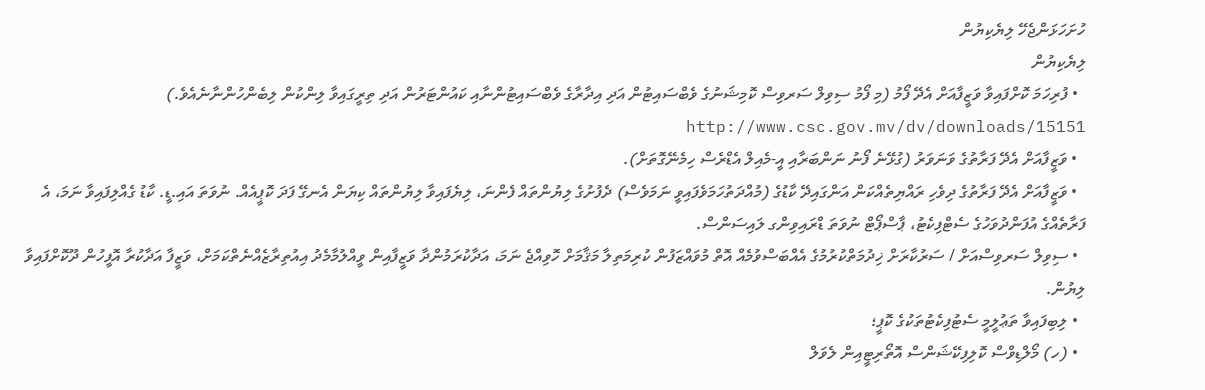ހުށަހަޅަންޖެހޭ ލިޔެކިޔުން
ލިޔެކިޔުން
  • ފުރިހަމަ ކޮށްފައިވާ ވަޒީފާއަށް އެދޭ ފޯމު (މި ފޯމު ސިވިލް ސަރވިސް ކޮމިޝަނުގެ ވެބްސައިޓުން އަދި އިދާރާގެ ވެބްސައިޓުންނާއި ކައުންޓަރުން އަދި ތިރީގައިވާ ލިންކުން ލިބެންހުންނާނެއެވެ.) http://www.csc.gov.mv/dv/downloads/15151
  • ވަޒީފާއަށް އެދޭ ފަރާތުގެ ވަނަވަރު (ގުޅޭނެ ފޯނު ނަންބަރާއި އީ-މެއިލް އެޑްރެސް ހިމެނޭގޮތަށް).
  • ވަޒީފާއަށް އެދޭ ފަރާތުގެ ދިވެހި ރައްޔިތެއްކަން އަންގައިދޭ ކާޑުގެ (މުއްދަތުހަމަވެފައިވީ ނަމަވެސް) ދެފުށުގެ ލިޔުންތައް ފެންނަ، ލިޔެފައިވާ ލިޔުންތައް ކިޔަން އެނގޭ ފަދަ ކޮޕީއެއް. ނުވަތަ އައި.ޑީ. ކާޑު ގެއްލިފައިވާ ނަމަ، އެ ފަރާތެއްގެ އުފަންދުވަހުގެ ސެޓްފިކެޓު، ޕާސްޕޯޓް ނުވަތަ ޑްރައިވިންގ ލައިސަންސް.
  • ސިވިލް ސަރވިސްއަށް / ސަރުކާރަށް ޚިދުމަތްކުރުމުގެ އެއްބަސްވުމެއް އޮތް މުވައްޒަފުން ކުރިމަތިލާ މަޤާމަށް ހޮވިއްޖެ ނަމަ، އަދާކުރަމުންދާ ވަޒީފާއިން ވީއްލުމާމެދު އިއުތިރާޒެއްނެތްކަމަށް، ވަޒީފާ އަދާކުރާ އޮފީހުން ދޫކޮށްފައިވާ ލިޔުން.
  • ލިބިފައިވާ ތަޢުލީމީ ސެޓުފިކެޓުތަކުގެ ކޮޕީ؛
  • (ހ) މޯލްޑިވްސް ކޮލިފިކޭޝަންސް އޮތޯރިޓީއިން ލެވަލް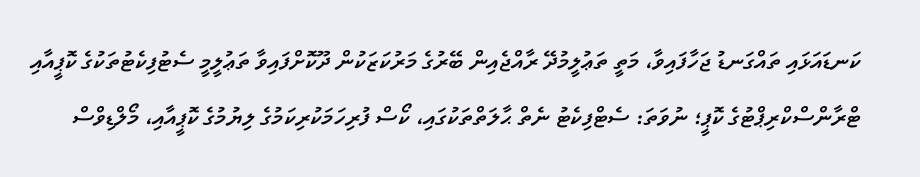ކަނޑައަޅައި ތައްގަނޑު ޖަހާފައިވާ، މަތީ ތަޢުލީމުދޭ ރާއްޖެއިން ބޭރުގެ މަރުކަޒަކުން ދޫކޮށްފައިވާ ތަޢުލީމީ ސެޓުފިކެޓުތަކުގެ ކޮޕީއާއި ޓްރާންސްކްރިޕްޓުގެ ކޮޕީ؛ ނުވަތަ: ސެޓްފިކެޓު ނެތް ޙާލަތްތަކުގައި، ކޯސް ފުރިހަމަކުރިކަމުގެ ލިޔުމުގެ ކޮޕީއާއި، މޯލްޑިވްސް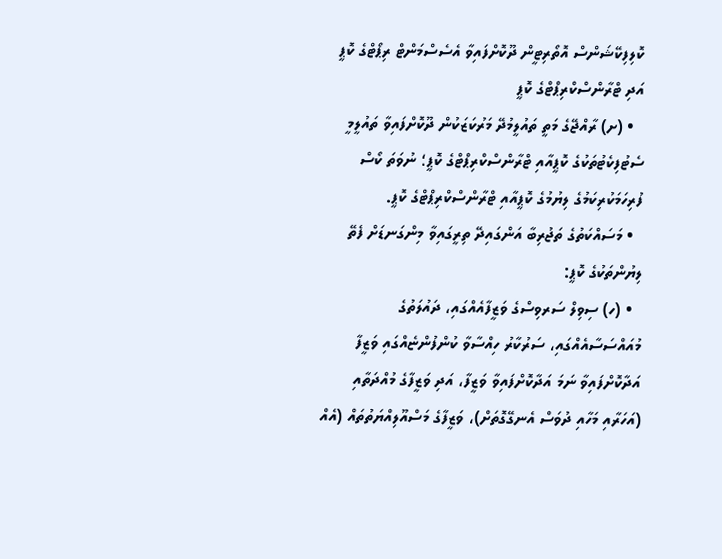ކޮލިފިކޭޝަންސް އޮތޯރިޓީން ދޫކޮށްފައިވާ އެސެސްމަންޓް ރިޕޯޓްގެ ކޮޕީ އަދި ޓްރާންސްކްރިޕްޓްގެ ކޮޕީ
  • (ށ) ރާއްޖޭގެ މަތީ ތައުލީމުދޭ މަރުކަޒަކުން ދޫކޮށްފައިވާ ތައުލީމީ ސެޓުފިކެޓުތަކުގެ ކޮޕީއާއި ޓްރާންސްކްރިޕްޓްގެ ކޮޕީ؛ ނުވަތަ ކޯސް ފުރިހަމަކުރިކަމުގެ ލިޔުމުގެ ކޮޕީއާއި ޓްރާންސްކްރިޕްޓްގެ ކޮޕީ.
  • މަސައްކަތުގެ ތަޖުރިބާ އަންގައިދޭ ތިރީގައިވާ މިންގަނޑަށް ފެތޭ ލިޔުންތަކުގެ ކޮޕީ:
  • (ހ) ސިވިލް ސަރވިސްގެ ވަޒީފާއެއްގައި، ދައުލަތުގެ މުއައްސަސާއެއްގައި، ސަރުކާރު ހިއްސާވާ ކުންފުންޏެއްގައި ވަޒީފާ އަދާކޮށްފައިވާ ނަމަ އަދާކޮށްފައިވާ ވަޒީފާ، އަދި ވަޒީފާގެ މުއްދަތާއި (އަހަރާއި މަހާއި ދުވަސް އެނގޭގޮތަށް)، ވަޒީފާގެ މަސްއޫލިއްޔަތުތައް (އެއް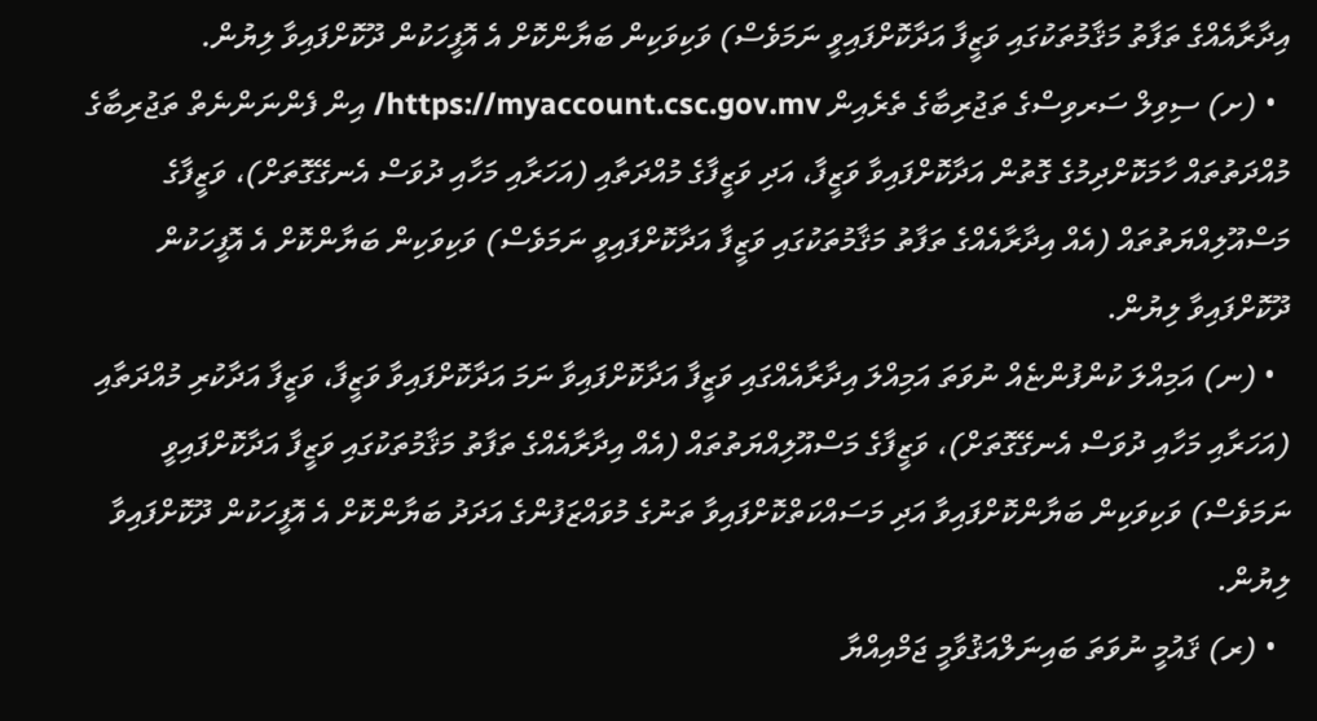އިދާރާއެއްގެ ތަފާތު މަޤާމުތަކުގައި ވަޒީފާ އަދާކޮށްފައިވީ ނަމަވެސް) ވަކިވަކިން ބަޔާންކޮށް އެ އޮފީހަކުން ދޫކޮށްފައިވާ ލިޔުން.
  • (ށ) ސިވިލް ސަރވިސްގެ ތަޖުރިބާގެ ތެރެއިން https://myaccount.csc.gov.mv/ އިން ފެންނަންނެތް ތަޖުރިބާގެ މުއްދަތުތައް ހާމަކޮށްދިމުގެ ގޮތުން އަދާކޮށްފައިވާ ވަޒީފާ، އަދި ވަޒީފާގެ މުއްދަތާއި (އަހަރާއި މަހާއި ދުވަސް އެނގޭގޮތަށް)، ވަޒީފާގެ މަސްއޫލިއްޔަތުތައް (އެއް އިދާރާއެއްގެ ތަފާތު މަޤާމުތަކުގައި ވަޒީފާ އަދާކޮށްފައިވީ ނަމަވެސް) ވަކިވަކިން ބަޔާންކޮށް އެ އޮފީހަކުން ދޫކޮށްފައިވާ ލިޔުން.
  • (ނ) އަމިއްލަ ކުންފުންޏެއް ނުވަތަ އަމިއްލަ އިދާރާއެއްގައި ވަޒީފާ އަދާކޮށްފައިވާ ނަމަ އަދާކޮށްފައިވާ ވަޒީފާ، ވަޒީފާ އަދާކުރި މުއްދަތާއި (އަހަރާއި މަހާއި ދުވަސް އެނގޭގޮތަށް)، ވަޒީފާގެ މަސްއޫލިއްޔަތުތައް (އެއް އިދާރާއެއްގެ ތަފާތު މަޤާމުތަކުގައި ވަޒީފާ އަދާކޮށްފައިވީ ނަމަވެސް) ވަކިވަކިން ބަޔާންކޮށްފައިވާ އަދި މަސައްކަތްކޮށްފައިވާ ތަނުގެ މުވައްޒަފުންގެ އަދަދު ބަޔާންކޮށް އެ އޮފީހަކުން ދޫކޮށްފައިވާ ލިޔުން.
  • (ރ) ޤައުމީ ނުވަތަ ބައިނަލްއަޤުވާމީ ޖަމްއިއްޔާ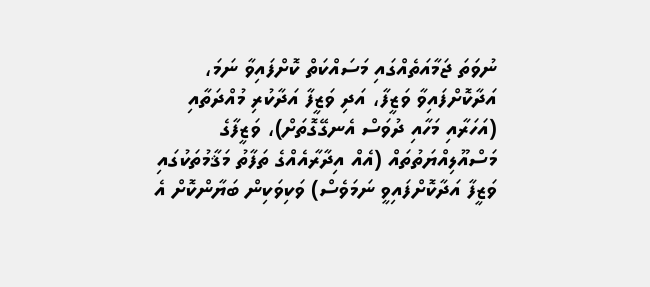ނުވަތަ ޖަމާއަތެއްގައި މަސައްކަތް ކޮށްފައިވާ ނަމަ، އަދާކޮށްފައިވާ ވަޒީފާ، އަދި ވަޒީފާ އަދާކުރި މުއްދަތާއި (އަހަރާއި މަހާއި ދުވަސް އެނގޭގޮތަށް)، ވަޒީފާގެ މަސްއޫލިއްޔަތުތައް (އެއް އިދާރާއެއްގެ ތަފާތު މަޤާމުތަކުގައި ވަޒީފާ އަދާކޮށްފައިވީ ނަމަވެސް) ވަކިވަކިން ބަޔާންކޮށް އެ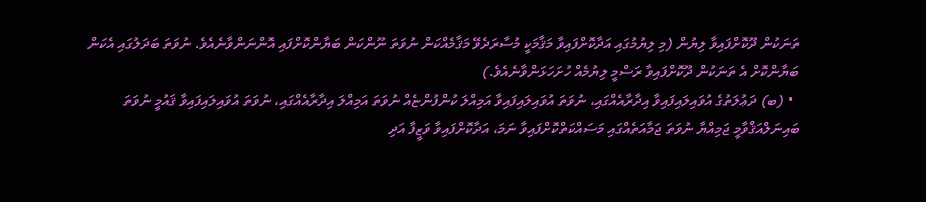ތަނަކުން ދޫކޮށްފައިވާ ލިޔުން (މި ލިޔުމުގައި އަދާކޮށްފައިވާ މަޤާމަކީ މުސާރަދެވޭ މަޤާމެއްކަން ނުވަތަ ނޫންކަން ބަޔާންކޮށްފައި އޮންނަންވާނެއެވެ. ނުވަތަ ބަދަލުގައި އެކަން ބަޔާންކޮށް އެ ތަނަކުން ދޫކޮށްފައިވާ ރަސްމީ ލިޔުމެއް ހުށަހަޅަންވާނެއެވެ.)
  • (ބ) ދަޢުލަތުގެ އުވައިލައިފައިވާ އިދާރާއެއްގައި، ނުވަތަ އުވައިލައިފައިވާ އަމިއްލަ ކުންފުންޏެއް ނުވަތަ އަމިއްލަ އިދާރާއެއްގައި، ނުވަތަ އުވައިލައިފައިވާ ޤައުމީ ނުވަތަ ބައިނަލްއަޤްވާމީ ޖަމިއްޔާ ނުވަތަ ޖަމާއަތެއްގައި މަސައްކަތްކޮށްފައިވާ ނަމަ، އަދާކޮށްފައިވާ ވަޒީފާ އަދި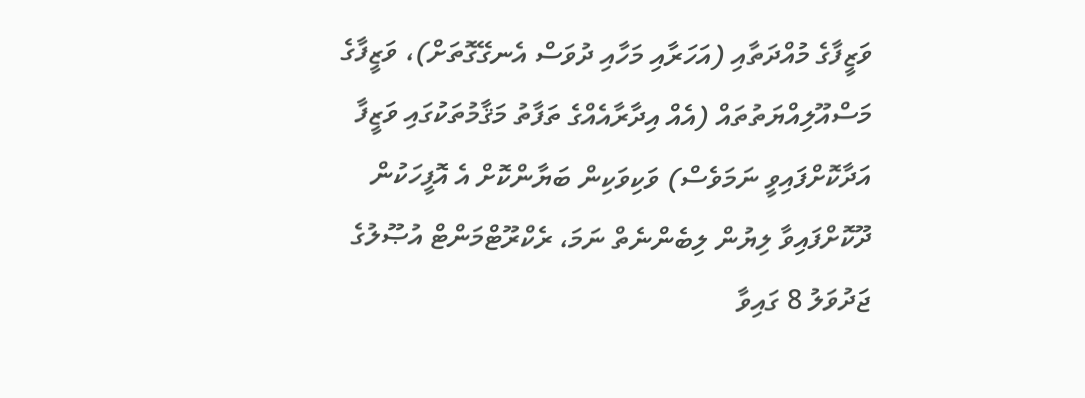ވަޒީފާގެ މުއްދަތާއި (އަހަރާއި މަހާއި ދުވަސް އެނގޭގޮތަށް)، ވަޒީފާގެ މަސްއޫލިއްޔަތުތައް (އެއް އިދާރާއެއްގެ ތަފާތު މަޤާމުތަކުގައި ވަޒީފާ އަދާކޮށްފައިވީ ނަމަވެސް) ވަކިވަކިން ބަޔާންކޮށް އެ އޮފީހަކުން ދޫކޮށްފައިވާ ލިޔުން ލިބެންނެތް ނަމަ، ރެކްރޫޓްމަންޓް އުޞޫލުގެ ޖަދުވަލު 8 ގައިވާ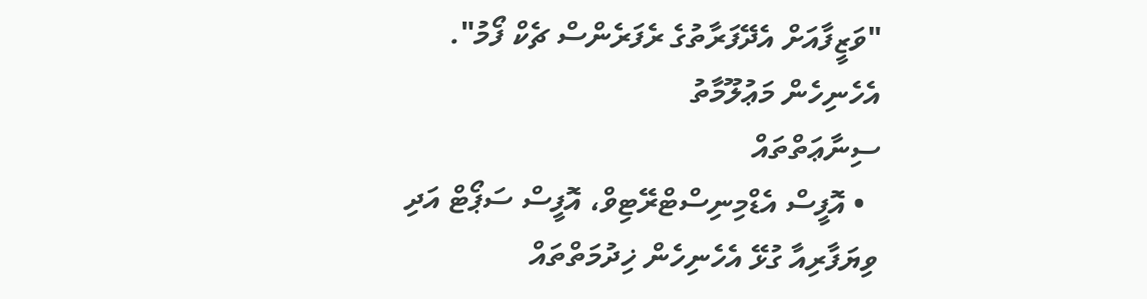"ވަޒީފާއަށް އެދޭފަރާތުގެ ރެފަރެންސް ޗެކް ފޯމު".
އެހެނިހެން މަޢުލޫމާތު
ސިނާޢަތްތައް
  • އޮފީސް އެޑްމިނިސްޓްރޭޓިވް، އޮފީސް ސަޕޯޓް އަދި ވިޔަފާރިއާ ގުޅޭ އެހެނިހެން ޚިދުމަތްތައް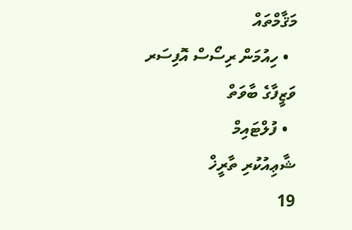މަޤާމްތައް
  • ހިއުމަން ރިސޯސް އޮފިސަރ
ވަޒީފާގެ ބާވަތް
  • ފުލްޓައިމް
ޝާޢިއުކުރި ތާރީޚް
19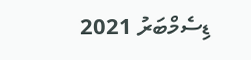ޑިސެމްބަރު 2021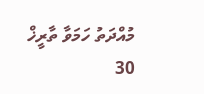މުއްދަތު ހަމަވާ ތާރީޚް
30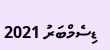ޑިސެމްބަރު 2021